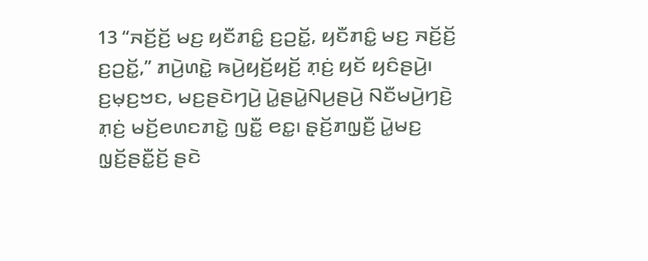13 “ꤏꤢꤩ꤬ꤢꤩ꤬ ꤗꤢ꤬ ꤟꤢꤪꤊꤢꤨ꤭ ꤢ꤬ꤑꤢꤩ꤭, ꤟꤢꤪꤊꤢꤨ꤭ ꤗꤢ꤬ ꤏꤢꤩ꤬ꤢꤩ꤬ ꤢ꤬ꤑꤢꤩ꤭,” ꤊꤣꤧ꤬ꤛꤢꤧ꤭ ꤒꤣꤧ꤬ꤟꤢꤩ꤬ꤟꤢꤩ꤬ ꤊ꤫ꤢꤦ꤬ ꤟꤢꤩ ꤟꤢꤨꤔꤣꤧ꤬꤯ ꤢ꤬ꤗ꤫ꤢ꤬ꤠꤢ, ꤗꤢ꤬ꤔꤢꤧꤚꤣꤧ꤬ ꤣꤧ꤭ꤔꤣꤧ꤭ꤡꤣ꤬ꤔꤣꤧ꤬ ꤡꤢꤪꤗꤣꤧ꤬ꤚꤢꤧ꤬ ꤊ꤫ꤢꤦ꤬ ꤗꤢꤩ꤬ꤕꤛꤢꤊꤢꤧ꤭ ꤜꤢꤪ꤭ ꤕꤢ꤭꤯ ꤔ꤫ꤢꤩ꤬ꤊꤜ꤫ꤢꤪ꤬ ꤣꤧ꤭ꤗꤢ꤬ ꤜ꤫ꤢꤩ꤬ꤔꤢꤪ꤭ꤢꤩ꤬ ꤔꤢꤧ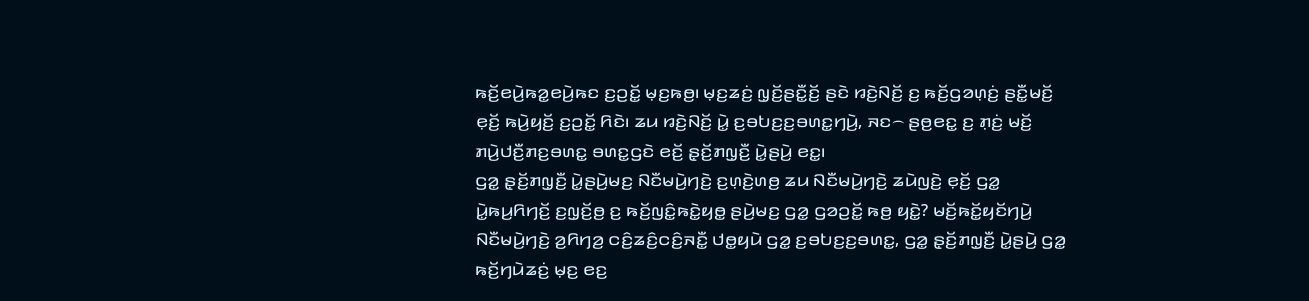ꤒꤢꤩ꤬ꤕꤣꤧ꤬ꤒꤤ꤭ꤕꤣꤧ꤬ꤒꤢ ꤢ꤬ꤑꤢꤩ꤭ ꤗ꤫ꤢ꤬ꤒꤥ꤬꤯ ꤗ꤫ꤢ꤬ꤘꤢꤦ꤬ ꤜ꤫ꤢꤩ꤬ꤔꤢꤪ꤭ꤢꤩ꤬ ꤔꤢꤧ ꤙꤢꤧ꤬ꤡꤢꤩ꤬ ꤢ꤬ ꤒꤢꤩ꤬ꤞꤤꤛ꤫ꤢꤦ꤬ ꤔꤢꤪ꤭ꤗꤢꤩ꤬ ꤕ꤫ꤢꤩ꤬ ꤒꤣꤧ꤬ꤟꤢꤩ꤬ ꤢ꤬ꤑꤢꤩ꤭ ꤖꤢꤧ꤯ ꤘꤣ ꤙꤢꤧ꤬ꤡꤢꤩ꤬ ꤣꤧ꤭ ꤢ꤬ꤋꤝꤢ꤬ꤢ꤬ꤋꤛꤢ꤭ꤚꤣꤧ꤬, ꤏꤢ꤮ ꤔꤥ꤬ꤕꤢ꤭ ꤢ꤬ ꤊ꤫ꤢꤦ꤬ ꤗꤢꤩ꤬ ꤊꤣꤧ꤬ꤓꤢꤪ꤬ꤊꤢ꤬ꤋꤛꤢ꤭ ꤋꤛꤢ꤭ꤞꤢꤧ ꤕꤢꤩ꤬ ꤔ꤫ꤢꤩ꤬ꤊꤜ꤫ꤢꤪ꤬ ꤣꤧ꤭ꤔꤣꤧ꤬ ꤕꤢ꤭꤯
ꤞꤤ꤭ ꤔ꤫ꤢꤩ꤬ꤊꤜ꤫ꤢꤪ꤬ ꤣꤧ꤭ꤔꤣꤧ꤬ꤗꤢ꤬ ꤡꤢꤪꤗꤣꤧ꤬ꤚꤢꤧ꤬ ꤢ꤬ꤛ꤫ꤢꤧ꤬ꤛꤥ꤬ ꤘꤣ ꤡꤢꤪꤗꤣꤧ꤬ꤚꤢꤧ꤬ ꤘꤣꤧꤜꤢꤧ꤬ ꤕ꤫ꤢꤩ꤬ ꤞꤤ꤭ ꤣꤧ꤭ꤒꤣ꤬ꤖꤚꤢꤩ꤬ ꤢ꤬ꤜ꤫ꤢꤩ꤬ꤥ꤬ ꤢ꤬ ꤒꤢꤩ꤬ꤜꤢꤨ꤭ꤒꤢꤧ꤭ꤟꤥ꤭ ꤔꤣꤧ꤬ꤗꤢ꤬ ꤞꤤ꤭ ꤞꤤꤑꤢꤩ꤭ ꤒꤥ꤬ ꤟꤢꤧ꤭? ꤗꤢꤩ꤬ꤒꤢꤩ꤭ꤟꤢꤩꤚꤣꤧ꤬ ꤡꤢꤪꤗꤣꤧ꤬ꤚꤢꤧ꤬ ꤤ꤬ꤖꤚꤤ꤬ ꤍꤢꤨ꤬ꤘꤢꤨ꤬ꤍꤢꤨ꤬ꤏꤢꤪ꤭ ꤓꤥ꤭ꤟꤣꤧ ꤞꤤ꤭ ꤢ꤬ꤋꤝꤢ꤬ꤢ꤬ꤋꤛꤢ꤭, ꤞꤤ꤭ ꤔ꤫ꤢꤩ꤬ꤊꤜ꤫ꤢꤪ꤬ ꤣꤧ꤭ꤔꤣꤧ꤬ ꤞꤤ꤭ ꤒꤢꤩ꤬ꤚꤣꤧꤘꤢꤦ꤬ ꤗ꤫ꤢ꤬ ꤕꤢ꤬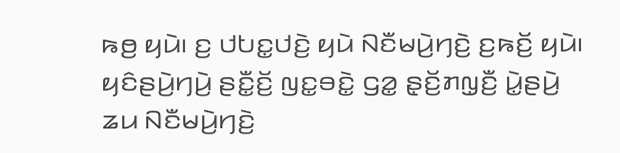ꤒꤥ꤬ ꤟꤣꤧ꤯ ꤢ꤬ ꤓꤝꤢ꤭ꤓꤢꤧ꤬ ꤟꤣꤧ ꤡꤢꤪꤗꤣꤧ꤬ꤚꤢꤧ꤬ ꤢ꤬ꤒꤢꤩ꤬ ꤟꤣꤧ꤯ ꤟꤢꤨꤔꤣꤧ꤬ꤚꤣꤧ꤬ ꤔꤢꤪ꤭ꤢꤩ꤬ ꤜꤢ꤭ꤋꤢꤧ꤭ ꤞꤤ꤭ ꤔ꤫ꤢꤩ꤬ꤊꤜ꤫ꤢꤪ꤬ ꤣꤧ꤭ꤔꤣꤧ꤬ ꤘꤣ ꤡꤢꤪꤗꤣꤧ꤬ꤚꤢꤧ꤬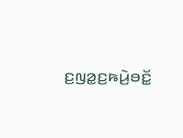ꤢ꤬ꤜꤤ꤭ꤢ꤬ꤒꤣꤧ꤬ꤋꤢꤩ꤭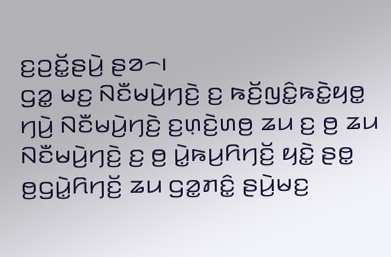ꤢ꤬ꤑꤢꤩ꤭ꤔꤣꤧ꤬ ꤔꤤ꤮꤯
ꤞꤤ꤭ ꤗꤢ꤬ ꤡꤢꤪꤗꤣꤧ꤬ꤚꤢꤧ꤬ ꤢ꤬ ꤒꤢꤩ꤬ꤜꤢꤨ꤭ꤒꤢꤧ꤭ꤟꤥ꤭ ꤚꤣꤧ꤬ ꤡꤢꤪꤗꤣꤧ꤬ꤚꤢꤧ꤬ ꤢ꤬ꤛ꤫ꤢꤧ꤬ꤛꤥ꤬ ꤘꤣ ꤢ꤬ ꤥ꤬ ꤘꤣ ꤡꤢꤪꤗꤣꤧ꤬ꤚꤢꤧ꤬ ꤢ꤬ ꤥ꤬ ꤣꤧ꤭ꤒꤣ꤬ꤖꤚꤢꤩ꤬ ꤟꤢꤧ꤭ ꤔꤥ꤭ ꤥ꤬ꤞꤣꤧ꤭ꤖꤚꤢꤩ꤬ ꤘꤣ ꤞꤤ꤭ꤊꤢꤨ꤭ ꤔꤣꤧ꤬ꤗꤢ꤬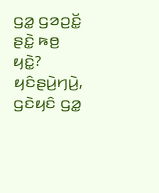ꤞꤤ꤭ ꤞꤤꤑꤢꤩ꤭ ꤔꤢꤧ꤭ ꤒꤥ꤬ ꤟꤢꤧ꤭?
ꤟꤢꤨꤔꤣꤧ꤬ꤚꤣꤧ꤬, ꤞꤢꤧꤟꤢꤨ ꤞꤤ꤭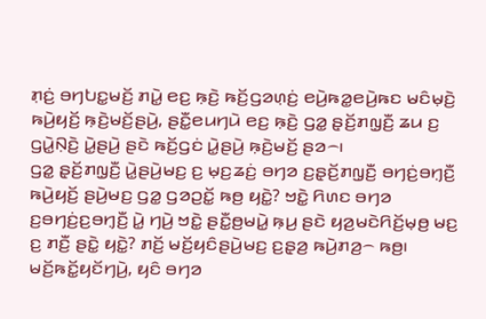ꤊ꤫ꤢꤦ꤬ ꤋꤚꤝꤢ꤭ꤗꤢꤩ꤬ ꤊꤣꤧ꤭ ꤕꤢ꤬ ꤒ꤫ꤢꤧ꤬ ꤒꤢꤩ꤬ꤞꤤꤛ꤫ꤢꤦ꤬ ꤕꤣꤧ꤬ꤒꤤ꤭ꤕꤣꤧ꤬ꤒꤢ ꤗꤢꤨꤗ꤫ꤢꤧ꤬ ꤒꤣꤧ꤬ꤟꤢꤩ꤬ ꤒ꤫ꤢꤧ꤬ꤗꤢꤩ꤬ꤔꤣꤧ꤬, ꤔꤢꤪ꤭ꤕꤣꤚꤣꤧ ꤕꤢ꤬ ꤒ꤫ꤢꤧ꤬ ꤞꤤ꤭ ꤔ꤫ꤢꤩ꤬ꤊꤜ꤫ꤢꤪ꤬ ꤘꤣ ꤢ꤬ ꤞꤣꤧ꤭ꤡ꤫ꤢꤧ꤬ ꤣꤧ꤭ꤔꤣꤧ꤬ ꤔꤢꤧ ꤒꤢꤩ꤬ꤞꤢꤦ ꤣꤧ꤭ꤔꤣꤧ꤬ ꤒ꤫ꤢꤧ꤬ꤗꤢꤩ꤬ ꤔꤤ꤮꤯
ꤞꤤ꤭ ꤔ꤫ꤢꤩ꤬ꤊꤜ꤫ꤢꤪ꤬ ꤣꤧ꤭ꤔꤣꤧ꤬ꤗꤢ꤬ ꤢ꤬ ꤗ꤫ꤢ꤬ꤘꤢꤦ꤬ ꤋꤚꤤ ꤢ꤬ꤔ꤫ꤢꤩ꤬ꤊꤜ꤫ꤢꤪ꤬ ꤋꤚꤢꤦ꤬ꤋꤚ꤫ꤢꤪ꤬ ꤒꤣꤧ꤬ꤟꤢꤩ꤬ ꤔꤣꤧ꤬ꤗꤢ꤬ ꤞꤤ꤭ ꤞꤤꤑꤢꤩ꤭ ꤒꤥ꤬ ꤟꤢꤧ꤭? ꤠꤢꤧ꤭ ꤖꤛꤢ ꤋꤚꤤ ꤢ꤬ꤋꤚꤢꤦ꤬ꤢ꤬ꤋꤚ꤫ꤢꤪ꤬ ꤣꤧ꤭ ꤚꤣꤧ꤬ ꤠꤢꤧ꤭ ꤔꤢꤪ꤭ꤥ꤬ꤗꤣꤧ꤭ ꤒ꤫ꤣ꤬ ꤔꤢꤧ ꤟꤤ꤬ꤗꤢꤧꤖꤢꤩ꤬ꤗ꤫ꤥ꤬ ꤗꤢ꤬ ꤢ꤬ ꤊꤢꤪ꤬ ꤔꤢꤧ꤭ ꤟꤢꤧ꤭? ꤊꤢꤩ꤬ ꤗꤢꤩ꤬ꤟꤢꤨꤔꤣꤧ꤬ꤗꤢ꤬ ꤢ꤬ꤔ꤫ꤤ꤬ ꤒꤣꤧ꤬ꤊꤤ꤬꤮ ꤒꤥ꤬꤯
ꤗꤢꤩ꤬ꤒꤢꤩ꤭ꤟꤢꤩꤚꤣꤧ꤬, ꤟꤢꤨ ꤋꤚꤤ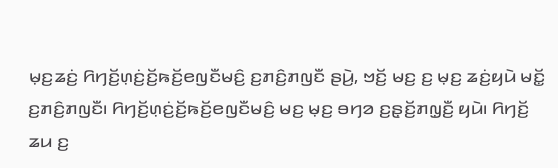ꤗ꤫ꤢ꤬ꤘꤢꤦ꤬ ꤖꤚꤢꤩ꤬ꤛ꤫ꤢꤦ꤬ꤢꤩ꤬ꤒꤢꤩ꤬ꤕꤜꤢꤪꤗꤢꤨ꤬ ꤢ꤬ꤊꤢꤨ꤬ꤊꤜꤢꤪ ꤔꤣꤧ꤬, ꤠꤢꤩ꤬ ꤗꤢ꤬ ꤢ꤬ ꤗ꤫ꤢ꤬ ꤘꤢꤦ꤬ꤟꤣꤧ ꤗꤢꤩ꤭ ꤢ꤬ꤊꤢꤨ꤬ꤊꤜꤢꤪ꤯ ꤖꤚꤢꤩ꤬ꤛ꤫ꤢꤦ꤬ꤢꤩ꤬ꤒꤢꤩ꤬ꤕꤜꤢꤪꤗꤢꤨ꤬ ꤗꤢ꤬ ꤗ꤫ꤢ꤬ ꤋꤚꤤ ꤢ꤬ꤔ꤫ꤢꤩ꤬ꤊꤜ꤫ꤢꤪ꤬ ꤟꤣꤧ꤯ ꤖꤚꤢꤩ꤬ ꤘꤣ ꤢ꤬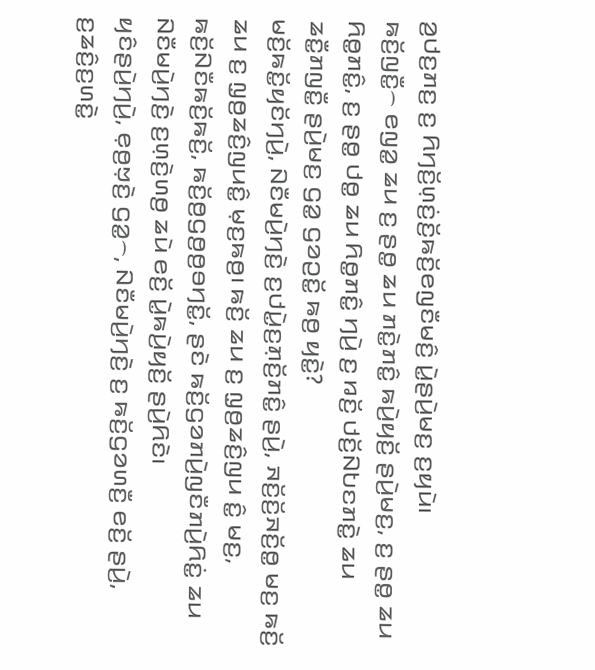ꤤ꤬ꤓꤢ꤬ꤊꤢ꤬ ꤢ꤬ ꤖꤚꤢꤩ꤬ꤛ꤫ꤢꤦ꤬ꤢꤩ꤬ꤒꤢꤩ꤬ꤕꤜꤢꤪꤗꤢꤨ꤬ ꤣꤧ꤭ꤔꤣꤧ꤬ꤗꤢ꤬ ꤢ꤬ꤟꤣꤧ꤯
ꤒꤢꤩ꤬ꤜꤢꤪ꤭꤮ ꤕꤜꤤ꤭ ꤘꤣ ꤢ꤬ ꤔꤥ꤭ ꤘꤣ ꤊꤢꤧ꤭ꤊꤢꤨ꤭ ꤒꤣꤧ꤬ꤟꤢꤩ꤬ ꤔꤣꤧ꤬ꤗꤢ꤬, ꤢ꤬ ꤔꤥ꤭ ꤘꤣ ꤖꤥ꤭ꤊꤢꤨ꤭, ꤢ꤬ ꤔꤥ꤭ ꤓꤥ꤭ ꤘꤣ ꤖꤥ꤭ꤊꤢꤨ꤭ ꤚꤣꤧ꤬ ꤢ꤬ ꤙꤢꤩ꤬ ꤓꤢꤩ꤬ꤡꤝꤢꤊꤢꤧ꤭ ꤘꤣ ꤘꤢꤪ꤭ꤊꤜꤢꤪ꤭ ꤔꤣꤧ꤬ꤗꤢ꤬ ꤞꤤ꤭ ꤞꤤꤑꤢꤩ꤭ ꤒꤥ꤬ ꤟꤢꤧ꤭?
ꤗꤢꤩ꤬ꤒꤢꤩ꤭ꤟꤢꤩꤚꤣꤧ꤬, ꤡꤢꤪꤗꤣꤧ꤬ꤚꤢꤧ꤬ ꤢ꤬ꤓꤣꤧ꤭ꤢ꤬ꤊ꤫ꤢꤩ꤬ꤊꤢꤨ꤭ ꤔꤣꤧ꤬, ꤏꤢꤩ꤬ꤢꤩ꤬ꤏꤢꤩ꤬ꤥ꤭ ꤗꤢ꤬ ꤒꤢꤩ꤬ ꤘꤣ ꤢ꤬ ꤜ꤫ꤥ꤬ꤘꤢꤨ꤬ꤜꤣꤢꤨ꤭ ꤗ꤫ꤢ꤬ꤒꤥ꤬꤯ ꤒꤢꤩ꤬ ꤘꤣ ꤢ꤬ ꤜ꤫ꤥ꤬ꤘꤢꤨ꤬ꤜꤣ ꤢꤨ꤭ ꤗꤢ꤬, ꤒꤢꤩ꤬ꤡꤢꤪꤒꤢꤩ꤬ꤒꤢꤩ꤬, ꤒꤢꤩ꤬ꤥ꤬ꤞꤥ꤬ꤥ꤬ꤋꤚꤢꤩ꤭, ꤔꤢꤧ ꤒꤢꤩ꤬ꤞꤤꤊꤣꤧ꤬ꤜꤢꤪꤊꤣꤧ꤬ꤖꤢꤦ꤭ ꤘꤣ ꤡꤢꤪꤗꤣꤧ꤬ꤚꤢꤧ꤬ ꤢ꤬ꤛ꤫ꤢꤧ꤬ꤛꤥ꤬ ꤘꤣꤧ ꤕꤢꤩ꤬ ꤣꤧ꤭ꤒꤣꤧ꤬ꤟꤢꤩ꤬ ꤔꤣꤧ꤬ꤖꤢꤧ꤯
ꤟꤢꤨꤔꤣꤧ꤬ꤚꤣꤧ꤬, ꤕ꤫ꤥ꤬ꤠ꤫ꤢꤧ꤬ ꤞꤤ꤭꤮, ꤡꤢꤪꤗꤣꤧ꤬ꤚꤢꤧ꤬ ꤢ꤬ ꤒꤢꤩ꤬ꤞꤤꤛꤢꤪ꤬ ꤕꤢꤩ꤬ ꤔꤣꤧ꤬, ꤢ꤬ꤘꤢꤨ꤬ꤢ꤬ꤛꤢꤧ꤭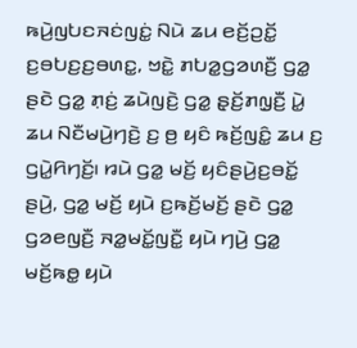ꤒꤣꤧ꤬ꤜꤝꤢꤏꤢꤦꤜꤢꤦ꤭ ꤡꤣꤧ ꤘꤣ ꤕꤢꤩ꤬ꤑꤢꤩ꤭ ꤢ꤬ꤋꤝꤢ꤬ꤢ꤬ꤋꤛꤢ꤭, ꤠꤢꤧ꤭ ꤊꤝꤤ꤭ꤞꤤꤛꤢꤪ꤬ ꤞꤤ꤭ ꤔꤢꤧ ꤞꤤ꤭ ꤊ꤫ꤢꤦ꤬ ꤘꤣꤧꤜꤢꤧ꤬ ꤞꤤ꤭ ꤔ꤫ꤢꤩ꤬ꤊꤜ꤫ꤢꤪ꤬ ꤣꤧ꤭ ꤘꤣ ꤡꤢꤪꤗꤣꤧ꤬ꤚꤢꤧ꤬ ꤢ꤬ ꤥ꤬ ꤟꤢꤨ ꤒꤢꤩ꤬ꤜꤢꤨ꤭ ꤘꤣ ꤢ꤬ ꤞꤣꤧ꤭ꤖꤚꤢꤩ꤬꤯ ꤙꤣꤧ ꤞꤤ꤭ ꤗꤢꤩ꤬ ꤟꤢꤨꤔꤣꤧ꤬ꤢ꤬ꤋꤢꤩ꤭ ꤔꤣꤧ꤬, ꤞꤤ꤭ ꤗꤢꤩ꤬ ꤟꤣꤧ ꤢ꤬ꤒꤢꤩ꤬ꤗꤢꤩ꤬ ꤔꤢꤧ ꤞꤤ꤭ ꤞꤤꤕꤜꤢꤪ꤬ ꤏꤤ꤭ꤗꤢꤩ꤭ꤜꤢꤪ꤭ ꤟꤣꤧ ꤚꤣꤧ꤬ ꤞꤤ꤭ ꤗꤢꤩ꤬ꤒꤥ꤭ ꤟꤣꤧ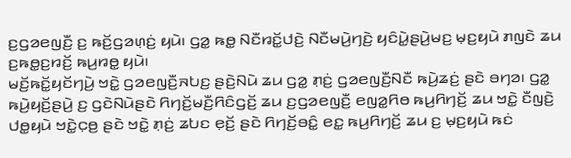ꤢ꤬ꤞꤤꤕꤜꤢꤪ꤬ ꤢ꤬ ꤒꤢꤩ꤬ꤞꤤꤛ꤫ꤢꤦ꤬ ꤟꤣꤧ꤯ ꤞꤤ꤭ ꤒꤥ꤭ ꤡꤢꤪꤙꤢꤩ꤭ꤓꤢꤧ꤬ ꤡꤢꤪꤗꤣꤧ꤬ꤚꤢꤧ꤬ ꤟꤢꤨꤣꤧ꤭ꤔꤣꤧ꤬ꤗꤢ꤬ ꤗ꤫ꤢ꤬ꤟꤣꤧ ꤊꤜꤢꤧ ꤘꤣ ꤢ꤬ꤒꤥ꤭ꤢ꤬ꤙꤢꤩ꤬ ꤒꤣ꤬ꤙꤥ꤭ ꤟꤣꤧ꤯
ꤗꤢꤩ꤬ꤒꤢꤩ꤭ꤟꤢꤩꤚꤣꤧ꤬ ꤠꤢꤧ꤭ ꤞꤤꤕꤜꤢꤪ꤬ꤏꤝꤢ꤬ ꤔꤢꤧ꤬ꤡꤣꤧ ꤘꤣ ꤞꤤ꤭ ꤊ꤫ꤢꤦ꤬ ꤞꤤꤕꤜꤢꤪ꤬ꤡꤢꤪ ꤒꤣꤧ꤬ꤘꤢꤦ꤬ ꤔꤢꤧ ꤋꤚꤤ꤯ ꤞꤤ꤭ ꤒꤣꤧ꤬ꤟꤢꤩ꤬ꤔꤣꤧ꤬ ꤢ꤬ ꤞꤢꤧꤡꤣꤧꤔꤢꤧ ꤖꤚꤢꤩ꤬ꤗꤢꤪ꤬ꤖꤢꤨꤞꤢꤩ꤬ ꤘꤣ ꤢ꤬ꤞꤤꤕꤜꤢꤪ꤬ ꤕꤜꤤ꤭ꤖꤥ ꤒꤣ꤬ꤖꤚꤢꤩ꤬ ꤘꤣ ꤠꤢꤧ꤭ ꤢꤪꤜꤢꤧ꤬ ꤓꤥ꤭ꤟꤣꤧ ꤠꤢꤧ꤭ꤍ꤫ꤥ꤬ ꤔꤢꤧ ꤠꤢꤧ꤭ ꤊ꤫ꤢꤦ꤬ ꤘꤝꤢ ꤕ꤫ꤢꤩ꤬ ꤔꤢꤧ ꤖꤚꤢꤩ꤬ꤋꤢꤨ꤭ ꤕꤢ꤭ ꤒꤣ꤬ꤖꤚꤢꤩ꤬ ꤘꤣ ꤢ꤬ ꤗ꤫ꤢ꤬ꤟꤣꤧ ꤒꤢꤦ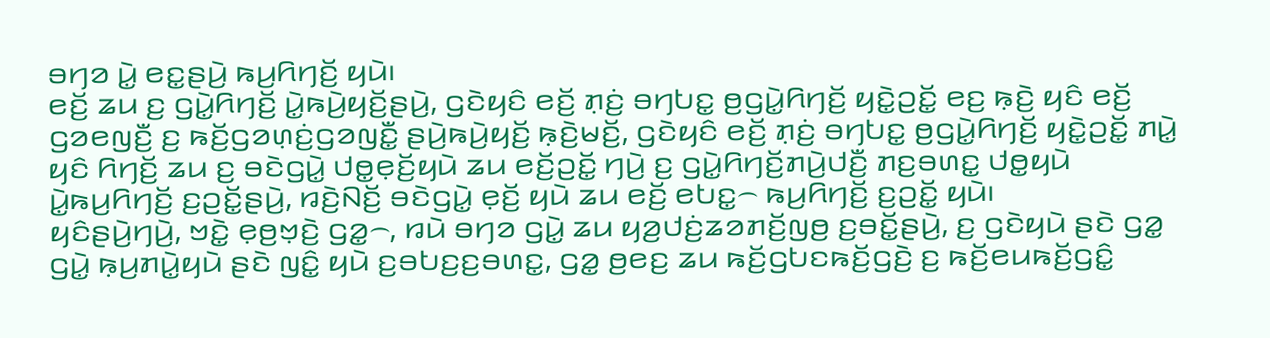ꤋꤚꤤ ꤣꤧ꤭ ꤕꤢ꤭ꤔꤣꤧ꤬ ꤒꤣ꤬ꤖꤚꤢꤩ꤬ ꤟꤣꤧ꤯
ꤕꤢꤩ꤬ ꤘꤣ ꤢ꤬ ꤞꤣꤧ꤭ꤖꤚꤢꤩ꤬ ꤣꤧ꤭ꤒꤣꤧ꤬ꤟꤢꤩ꤬ꤔꤣꤧ꤬, ꤞꤢꤧꤟꤢꤨ ꤕꤢꤩ꤬ ꤊ꤫ꤢꤦ꤬ ꤋꤚꤝꤢ꤭ ꤥ꤬ꤞꤣꤧ꤭ꤖꤚꤢꤩ꤬ ꤟꤢꤧ꤭ꤑꤢꤩ꤭ ꤕꤢ꤬ ꤒ꤫ꤢꤧ꤬ ꤟꤢꤨ ꤕꤢꤩ꤬ ꤞꤤꤕꤜꤢꤪ꤬ ꤢ꤬ ꤒꤢꤩ꤬ꤞꤤꤛ꤫ꤢꤦ꤬ꤞꤤꤜꤢꤪ꤭ ꤔꤣꤧ꤬ꤒꤣꤧ꤬ꤟꤢꤩ꤬ ꤒ꤫ꤢꤧ꤬ꤗꤢꤩ꤬, ꤞꤢꤧꤟꤢꤨ ꤕꤢꤩ꤬ ꤊ꤫ꤢꤦ꤬ ꤋꤚꤝꤢ꤭ ꤥ꤬ꤞꤣꤧ꤭ꤖꤚꤢꤩ꤬ ꤟꤢꤧ꤭ꤑꤢꤩ꤭ ꤊꤣꤧ꤭ ꤟꤢꤨ ꤖꤚꤢꤩ꤬ ꤘꤣ ꤢ꤬ ꤋꤢꤧꤞꤣꤧ꤭ ꤓꤥ꤭ꤕ꤫ꤢꤩ꤬ꤟꤣꤧ ꤘꤣ ꤕꤢꤩ꤬ꤑꤢꤩ꤭ ꤚꤣꤧ꤬ ꤢ꤬ ꤞꤣꤧ꤭ꤖꤚꤢꤩ꤬ꤊꤣꤧ꤬ꤓꤢꤪ꤬ ꤊꤢ꤬ꤋꤛꤢ꤭ ꤓꤥ꤭ꤟꤣꤧ ꤣꤧ꤭ꤒꤣ꤬ꤖꤚꤢꤩ꤬ ꤢ꤬ꤑꤢꤩ꤭ꤔꤣꤧ꤬, ꤙꤢꤧ꤬ꤡꤢꤩ꤬ ꤋꤢꤧꤞꤣꤧ꤭ ꤕ꤫ꤢꤩ꤬ ꤟꤣꤧ ꤘꤣ ꤕꤢꤩ꤬ ꤕꤝꤢ꤭꤮ ꤒꤣ꤬ꤖꤚꤢꤩ꤬ ꤢ꤬ꤑꤢꤩ꤭ ꤟꤣꤧ꤯
ꤟꤢꤨꤔꤣꤧ꤬ꤚꤣꤧ꤬, ꤠꤢꤧ꤭ ꤕ꤫ꤥ꤬ꤠ꤫ꤢꤧ꤬ ꤞꤤ꤭꤮, ꤙꤣꤧ ꤋꤚꤤ ꤞꤣꤧ꤭ ꤘꤣ ꤟꤤ꤬ꤓꤢꤦ꤬ꤘꤤꤊꤢꤩ꤬ꤜꤥ꤬ ꤢ꤬ꤋꤢꤩ꤭ꤔꤣꤧ꤬, ꤢ꤬ ꤞꤢꤧꤟꤣꤧ ꤔꤢꤧ ꤞꤤ꤭ ꤞꤣꤧ꤭ ꤒ꤫ꤣ꤬ꤊꤣꤧ꤭ꤟꤣꤧ ꤔꤢꤧ ꤜꤢꤨ꤭ ꤟꤣꤧ ꤢ꤬ꤋꤝꤢ꤬ꤢ꤬ꤋꤛꤢ꤭, ꤞꤤ꤭ ꤥ꤬ꤕꤢ꤬ ꤘꤣ ꤒꤢꤩ꤬ꤞꤝꤢꤒꤢꤩ꤬ꤞꤢꤧ꤬ ꤢ꤬ ꤒꤢꤩ꤬ꤕꤣꤒꤢꤩ꤬ꤞꤢꤨ꤭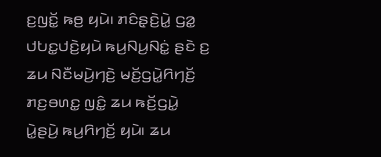ꤢ꤬ꤜꤢꤩ꤭ ꤒꤥ꤬ ꤟꤣꤧ꤯ ꤊꤢꤨꤔ꤫ꤢꤧ꤬ꤣꤧ꤭ ꤞꤤ꤭ ꤓꤝꤢ꤭ꤓꤢꤧ꤬ꤟꤣꤧ ꤒꤣ꤬ꤡꤣ꤬ꤡꤢꤦ꤭ ꤔꤢꤧ ꤢ꤬ ꤘꤣ ꤡꤢꤪꤗꤣꤧ꤬ꤚꤢꤧ꤬ ꤗꤢꤩ꤬ꤞꤣꤧ꤭ꤖꤚꤢꤩ꤬ ꤊꤢ꤬ꤋꤛꤢ꤭ ꤜꤢꤨ꤭ ꤘꤣ ꤒꤢꤩ꤬ꤞꤣꤧ꤭ ꤣꤧ꤭ꤔꤣꤧ꤬ ꤒꤣ꤬ꤖꤚꤢꤩ꤬ ꤟꤣꤧ꤯ ꤘꤣ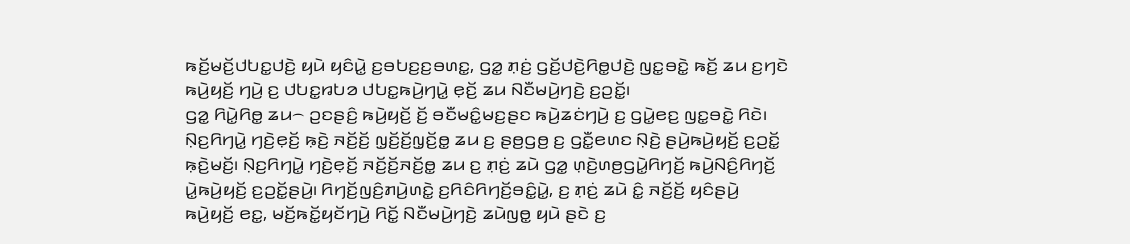ꤒꤢꤩ꤬ꤗꤢꤩ꤬ꤓꤝꤢ꤭ꤓꤢꤧ꤬ ꤟꤣꤧ ꤟꤢꤨꤣꤧ꤭ ꤢ꤬ꤋꤝꤢ꤬ꤢ꤬ꤋꤛꤢ꤭, ꤞꤤ꤭ ꤊ꤫ꤢꤦ꤬ ꤞꤢꤩ꤬ꤓꤢꤧ꤬ꤖꤥ꤭ꤓꤢꤧ꤬ ꤜꤢ꤭ꤋꤢꤧ꤭ ꤒꤢꤩ꤬ ꤘꤣ ꤢ꤬ꤚꤢꤧ ꤒꤣꤧ꤬ꤟꤢꤩ꤬ ꤚꤣꤧ꤬ ꤢ꤬ ꤓꤝꤢ꤭ꤙꤝꤤ ꤓꤝꤢ꤭ꤒꤣꤧ꤬ꤚꤣꤧ꤭ ꤕ꤫ꤢꤩ꤬ ꤘꤣ ꤡꤢꤪꤗꤣꤧ꤬ꤚꤢꤧ꤬ ꤢ꤬ꤑꤢꤩ꤭꤯
ꤞꤤ꤭ ꤖꤣꤧ꤭ꤖꤥ꤭ ꤘꤣ꤮ ꤑꤢꤔꤢꤨ꤬ ꤒꤣꤧ꤬ꤟꤢꤩ꤬ ꤢꤩ꤬ ꤋꤢꤪꤗꤢꤨ꤭ꤗꤢ꤬ꤔꤢ ꤒꤣꤧ꤬ꤘꤢꤦꤚꤣꤧ꤬ ꤢ꤬ ꤞꤣꤧ꤭ꤕꤢ꤬ ꤜꤢ꤭ꤋꤢꤧ꤭ ꤖꤢꤧ꤯
ꤡ꤫ꤢ꤬ꤖꤚꤣꤧ꤭ ꤚꤢꤧ꤬ꤕ꤫ꤢꤩ꤬ ꤒ꤫ꤢꤧ꤬ ꤏꤢꤩ꤬ꤢꤩ꤬ ꤜ꤫ꤢꤩ꤬ꤢꤩ꤬ꤜ꤫ꤢꤩ꤬ꤥ꤭ ꤘꤣ ꤢ꤬ ꤔꤥ꤬ꤞꤥ꤬ ꤢ꤬ ꤞꤢꤪ꤭ꤕꤛꤢ ꤡ꤫ꤢꤧ꤬ ꤔꤣꤧ꤬ꤒꤣꤧ꤬ꤟꤢꤩ꤬ ꤢ꤬ꤑꤢꤩ꤭ ꤒ꤫ꤢꤧ꤬ꤗꤢꤩ꤬꤯ ꤡ꤫ꤢ꤬ꤖꤚꤣꤧ꤭ ꤚꤢꤧ꤬ꤕ꤫ꤢꤩ꤬ ꤏꤢꤩ꤬ꤢꤩ꤬ꤏꤢꤩ꤬ꤥ꤭ ꤘꤣ ꤢ꤬ ꤊ꤫ꤢꤦ꤬ ꤘꤣꤧ ꤞꤤ꤭ ꤛ꤫ꤢꤧ꤬ꤛꤥ꤬ꤞꤣꤧ꤭ꤖꤚꤢꤩ꤬ ꤒꤣꤧ꤬ꤡꤢꤨ꤬ꤖꤚꤢꤩ꤬ ꤣꤧ꤭ꤒꤣꤧ꤬ꤟꤢꤩ꤬ ꤢ꤬ꤑꤢꤩ꤭ꤔꤣꤧ꤬꤯ ꤖꤚꤢꤩ꤬ꤜꤢꤨ꤬ꤊꤣꤧ꤬ꤛꤢꤧ꤭ ꤢ꤬ꤖꤢꤨꤖꤚꤢꤩ꤬ꤋꤢꤨ꤭ꤣꤧ꤭, ꤢ꤬ ꤊ꤫ꤢꤦ꤬ ꤘꤣꤧ ꤢꤨ꤭ ꤏꤢꤩ꤬ꤢꤩ꤬ ꤟꤢꤨꤔꤣꤧ꤬ ꤒꤣꤧ꤬ꤟꤢꤩ꤬ ꤕꤢ꤭, ꤗꤢꤩ꤬ꤒꤢꤩ꤭ꤟꤢꤩꤚꤣꤧ꤬ ꤖꤢꤩ꤭ ꤡꤢꤪꤗꤣꤧ꤬ꤚꤢꤧ꤬ ꤘꤣꤧꤜꤥ꤭ ꤟꤣꤧ ꤔꤢꤧ ꤢ꤬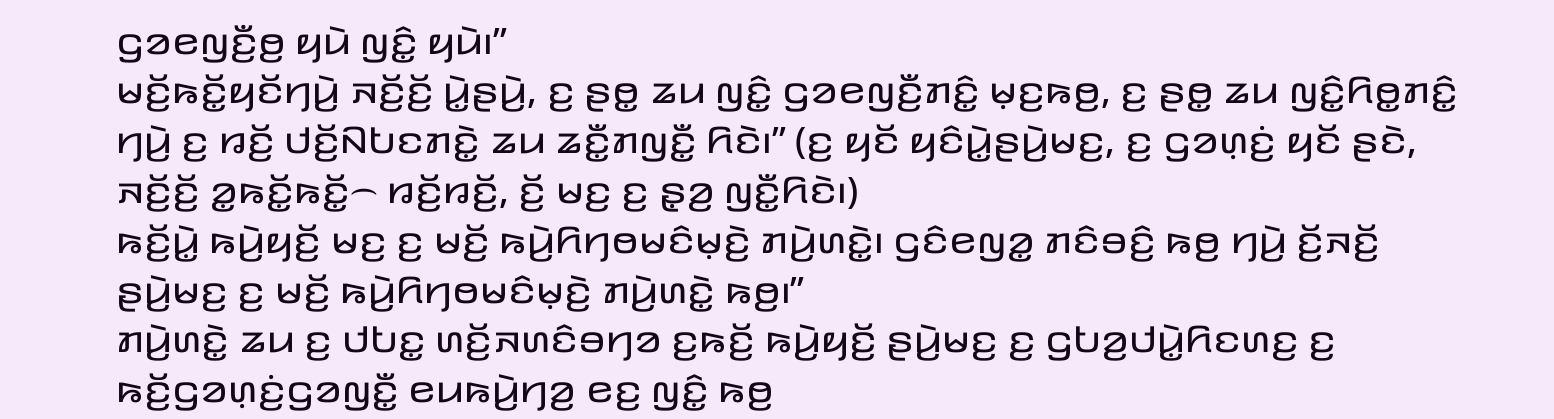ꤞꤤꤕꤜꤢꤪ꤬ꤥ꤬ ꤟꤣꤧ ꤜꤢꤨ꤭ ꤟꤣꤧ꤯”
ꤗꤢꤩ꤬ꤒꤢꤩ꤭ꤟꤢꤩꤚꤣꤧ꤬ ꤏꤢꤩ꤬ꤢꤩ꤬ ꤣꤧ꤭ꤔꤣꤧ꤬, ꤢ꤬ ꤔꤥ꤭ ꤘꤣ ꤜꤢꤨ꤭ ꤞꤤꤕꤜꤢꤪ꤬ꤊꤢꤨ꤭ ꤗ꤫ꤢ꤬ꤒꤥ꤬, ꤢ꤬ ꤔꤥ꤭ ꤘꤣ ꤜꤢꤨ꤭ꤖꤥ꤭ꤊꤢꤨ꤭ ꤚꤣꤧ꤬ ꤢ꤬ ꤙꤢꤩ꤬ ꤓꤢꤩ꤬ꤡꤝꤢꤊꤢꤧ꤭ ꤘꤣ ꤘꤢꤪ꤭ꤊꤜꤢꤪ꤭ ꤖꤢꤧ꤯” (ꤢ꤬ ꤟꤢꤩ ꤟꤢꤨꤣꤧ꤭ꤔꤣꤧ꤬ꤗꤢ꤬, ꤢ꤬ ꤞꤤꤛ꤫ꤢꤦ꤬ ꤟꤢꤩ ꤔꤢꤧ, ꤏꤢꤩ꤬ꤢꤩ꤬ ꤤ꤭ꤒꤢꤩ꤭ꤒꤢꤩ꤭꤮ ꤙꤢꤩ꤬ꤙꤢꤩ꤬, ꤢꤩ꤬ ꤗꤢ꤬ ꤢ꤬ ꤔ꤫ꤤ꤬ ꤜꤢꤪ꤭ꤖꤢꤧ꤯)
ꤒꤢꤩ꤬ꤣꤧ꤭ ꤒꤣꤧ꤬ꤟꤢꤩ꤬ ꤗꤢ꤬ ꤢ꤬ ꤗꤢꤩ꤬ ꤒꤣꤧ꤬ꤖꤚꤥꤗꤢꤨꤗ꤫ꤢꤧ꤬ ꤊꤣꤧ꤬ꤛꤢꤧ꤭꤯ ꤞꤢꤨꤕꤜꤤ꤭ ꤊꤢꤨꤋꤢꤨ꤬ ꤒꤥ꤬ ꤚꤣꤧ꤬ ꤢꤩ꤬ꤏꤢꤩ꤬ ꤔꤣꤧ꤬ꤗꤢ꤬ ꤢ꤬ ꤗꤢꤩ꤬ ꤒꤣꤧ꤬ꤖꤚꤥꤗꤢꤨꤗ꤫ꤢꤧ꤬ ꤊꤣꤧ꤬ꤛꤢꤧ꤭ ꤒꤥ꤬꤯”
ꤊꤣꤧ꤬ꤛꤢꤧ꤭ ꤘꤣ ꤢ꤬ ꤓꤝꤢ꤭ ꤛꤢꤩ꤬ꤏꤛꤢꤨꤋꤚꤤ ꤢ꤬ꤒꤢꤩ꤬ ꤒꤣꤧ꤬ꤟꤢꤩ꤬ ꤔꤣꤧ꤬ꤗꤢ꤬ ꤢ꤬ ꤞꤝꤤ꤬ꤓꤣꤧ꤭ꤖꤢꤛꤢ꤬ ꤢ꤬ ꤒꤢꤩ꤬ꤞꤤꤛ꤫ꤢꤦ꤬ꤞꤤꤜꤢꤪ꤭ ꤕꤣꤒꤣꤧ꤬ꤚꤤ꤬ ꤕꤢ꤬ ꤜꤢꤨ꤭ ꤒꤥ꤬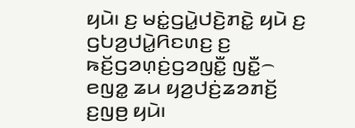ꤟꤣꤧ꤯ ꤢ꤬ ꤗꤢꤦ꤭ꤞꤣꤧ꤭ꤓꤢꤧ꤬ꤊꤢꤧ꤭ ꤟꤣꤧ ꤢ꤬ ꤞꤝꤤ꤬ꤓꤣꤧ꤭ꤖꤢꤛꤢ꤬ ꤢ꤬ ꤒꤢꤩ꤬ꤞꤤꤛ꤫ꤢꤦ꤬ꤞꤤꤜꤢꤪ꤭ ꤜꤢꤪ꤭꤮ ꤕꤜꤤ꤭ ꤘꤣ ꤟꤤ꤬ꤓꤢꤦ꤬ꤘꤤꤊꤢꤩ꤬ ꤢ꤬ꤜꤥ꤬ ꤟꤣꤧ꤯